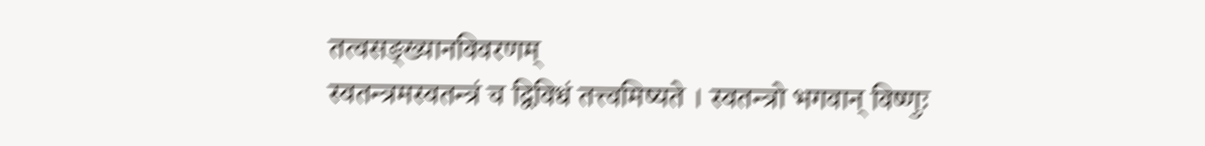तत्वसङ्ख्यानविवरणम्
स्वतन्त्रमस्वतन्त्रं च द्विविधं तत्त्वमिष्यते । स्वतन्त्रो भगवान् विष्णुः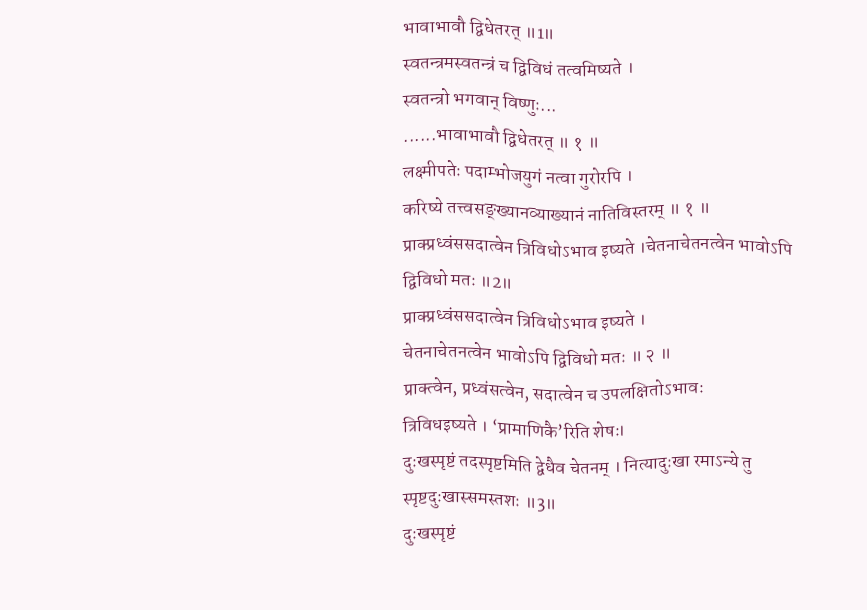भावाभावौ द्विधेतरत् ॥1॥
स्वतन्त्रमस्वतन्त्रं च द्विविधं तत्वमिष्यते ।
स्वतन्त्रो भगवान् विष्णुः...
......भावाभावौ द्विधेतरत् ॥ १ ॥
लक्ष्मीपतेः पदाम्भोजयुगं नत्वा गुरोरपि ।
करिष्ये तत्त्वसङ्ख्यानव्याख्यानं नातिविस्तरम् ॥ १ ॥
प्राक्प्रध्वंससदात्वेन त्रिविधोऽभाव इष्यते ।चेतनाचेतनत्वेन भावोऽपि द्विविधो मतः ॥2॥
प्राक्प्रध्वंससदात्वेन त्रिविधोऽभाव इष्यते ।
चेतनाचेतनत्वेन भावोऽपि द्विविधो मतः ॥ २ ॥
प्राक्त्वेन, प्रध्वंसत्वेन, सदात्वेन च उपलक्षितोऽभावः
त्रिविधइष्यते । ‘प्रामाणिकै’रिति शेषः।
दुःखस्पृष्टं तदस्पृष्टमिति द्वेधैव चेतनम् । नित्यादुःखा रमाऽन्ये तु स्पृष्टदुःखास्समस्तशः ॥3॥
दुःखस्पृष्टं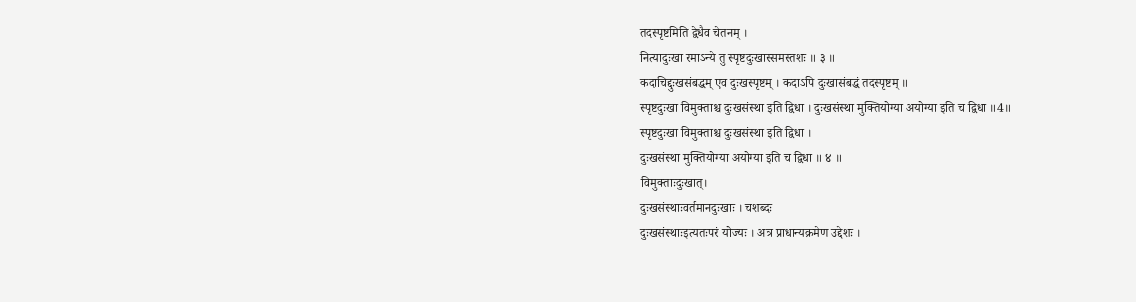तदस्पृष्टमिति द्वेधैव चेतनम् ।
नित्यादुःखा रमाऽन्ये तु स्पृष्टदुःखास्समस्तशः ॥ ३ ॥
कदाचिद्दुःखसंबद्धम् एव दुःखस्पृष्टम् । कदाऽपि दुःखासंबद्धं तदस्पृष्टम् ॥
स्पृष्टदुःखा विमुक्ताश्च दुःखसंस्था इति द्विधा । दुःखसंस्था मुक्तियोग्या अयोग्या इति च द्विधा ॥4॥
स्पृष्टदुःखा विमुक्ताश्च दुःखसंस्था इति द्विधा ।
दुःखसंस्था मुक्तियोग्या अयोग्या इति च द्विधा ॥ ४ ॥
विमुक्ताःदुःखात्।
दुःखसंस्थाःवर्तमानदुःखाः । चशब्दः
दुःखसंस्थाःइत्यतःपरं योज्यः । अत्र प्राधान्यक्रमेण उद्देशः ।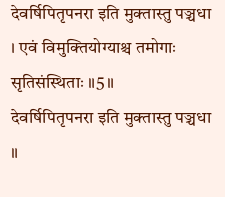देवर्षिपितृपनरा इति मुक्तास्तु पञ्चधा । एवं विमुक्तियोग्याश्च तमोगाः सृतिसंस्थिताः ॥5॥
देवर्षिपितृपनरा इति मुक्तास्तु पञ्चधा ॥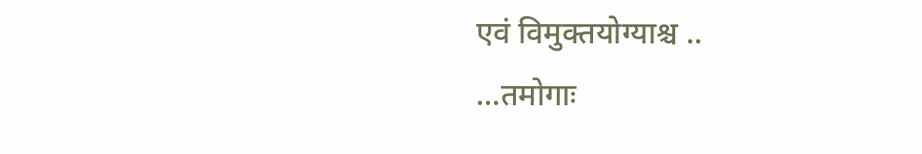एवं विमुक्तयोग्याश्च ..
...तमोगाः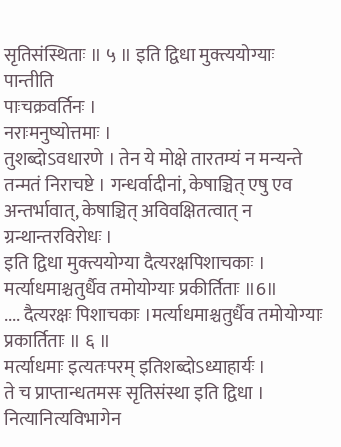सृतिसंस्थिताः ॥ ५ ॥ इति द्विधा मुक्त्ययोग्याः
पान्तीति
पाःचक्रवर्तिनः ।
नराःमनुष्योत्तमाः ।
तुशब्दोऽवधारणे । तेन ये मोक्षे तारतम्यं न मन्यन्ते तन्मतं निराचष्टे । गन्धर्वादीनां, केषाञ्चित् एषु एव अन्तर्भावात्, केषाञ्चित् अविवक्षितत्वात् न ग्रन्थान्तरविरोधः ।
इति द्विधा मुक्त्ययोग्या दैत्यरक्षपिशाचकाः । मर्त्याधमाश्चतुर्धैव तमोयोग्याः प्रकीर्तिताः ॥6॥
.... दैत्यरक्षः पिशाचकाः ।मर्त्याधमाश्चतुर्धैव तमोयोग्याः प्रकार्तिताः ॥ ६ ॥
मर्त्याधमाः इत्यतःपरम् इतिशब्दोऽध्याहार्यः ।
ते च प्राप्तान्धतमसः सृतिसंस्था इति द्विधा । नित्यानित्यविभागेन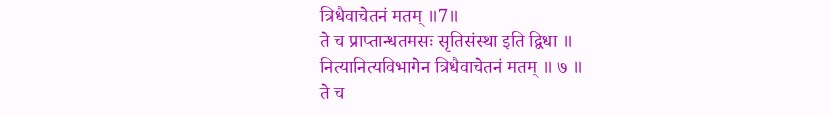त्रिधैवाचेतनं मतम् ॥7॥
ते च प्राप्तान्धतमसः सृतिसंस्था इति द्विधा ॥
नित्यानित्यविभागेन त्रिधैवाचेतनं मतम् ॥ ७ ॥
ते च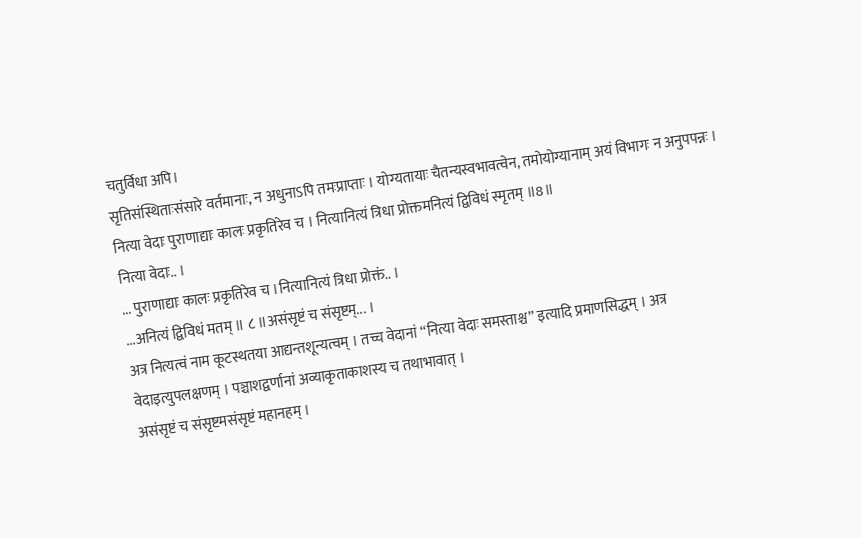चतुर्विधा अपि।
सृतिसंस्थिताःसंसारे वर्तमानाः, न अधुनाऽपि तमःप्राप्ताः । योग्यतायाः चैतन्यस्वभावत्वेन, तमोयोग्यानाम् अयं विभागः न अनुपपन्नः ।
नित्या वेदाः पुराणाद्याः कालः प्रकृतिरेव च । नित्यानित्यं त्रिधा प्रोक्तमनित्यं द्विविधं स्मृतम् ॥8॥
नित्या वेदाः.. ।
... पुराणाद्याः कालः प्रकृतिरेव च ।नित्यानित्यं त्रिधा प्रोक्तं.. ।
...अनित्यं द्विविधं मतम् ॥ ८ ॥असंसृष्टं च संसृष्टम्... ।
अत्र नित्यत्वं नाम कूटस्थतया आद्यन्तशून्यत्वम् । तच्च वेदानां ‘‘नित्या वेदाः समस्ताश्च’’ इत्यादि प्रमाणसिद्धम् । अत्र
वेदाइत्युपलक्षणम् । पञ्चाशद्वर्णानां अव्याकृताकाशस्य च तथाभावात् ।
असंसृष्टं च संसृष्टमसंसृष्टं महानहम् ।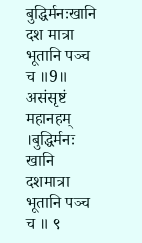बुद्धिर्मनःखानि दश मात्रा भूतानि पञ्च च ॥9॥
असंसृष्टं महानहम् ।बुद्धिर्मनः खानि दशमात्रा भूतानि पञ्च च ॥ ९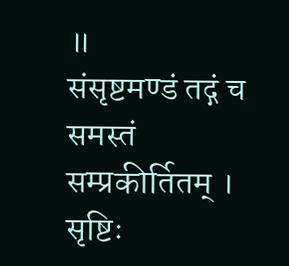॥
संसृष्टमण्डं तद्गं च समस्तं सम्प्रकीर्तितम् । सृष्टिः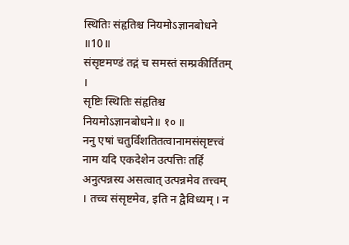स्थितिः संहृतिश्च नियमोऽज्ञानबोधने ॥10॥
संसृष्टमण्डं तद्गं च समस्तं सम्प्रकीर्तितम् ।
सृष्टिः स्थितिः संहृतिश्च नियमोऽज्ञानबोधने॥ १० ॥
ननु एषां चतुर्विंशतितत्वानामसंसृष्टत्त्वं नाम यदि एकदेशेन उत्पत्तिः तर्हि अनुत्पन्नस्य असत्वात् उत्पन्नमेव तत्त्वम् । तच्च संसृष्टमेव, इति न द्वैविध्यम् । न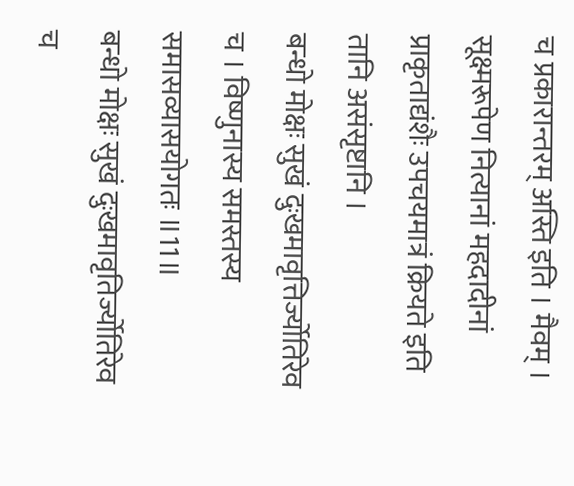च प्रकारान्तरम् अस्ति इति । मैवम् । सूक्ष्मरूपेण नित्यानां महदादीनां प्राकृताद्यंशैः उपचयमात्रं क्रियते इति तानि असंसृष्टानि ।
बन्धो मोक्षः सुखं दुःखमावृत्तिर्ज्योतिरेव च । विष्णुनास्य समस्तस्य समासव्यासयोगतः ॥11॥
बन्धो मोक्षः सुखं दुःखमावृतिर्ज्योतिरेव च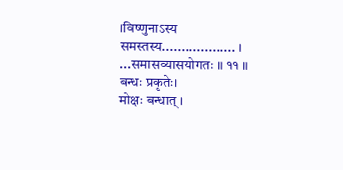।विष्णुनाऽस्य समस्तस्य................... ।
...समासव्यासयोगतः ॥ ११ ॥
बन्धः प्रकृतेः।
मोक्षः बन्धात् ।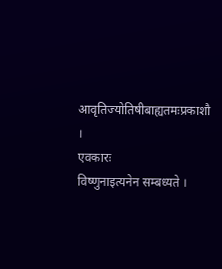आवृतिज्योतिषीबाह्यतमःप्रकाशौ ।
एवकारः
विष्णुनाइत्यनेन सम्बध्यते ।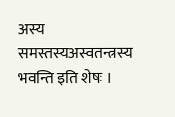अस्य समस्तस्यअस्वतन्त्रस्य भवन्ति इति शेषः ।